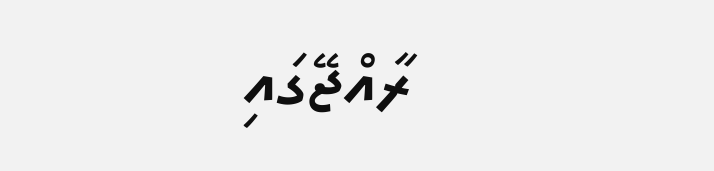ރާއްޖޭގައި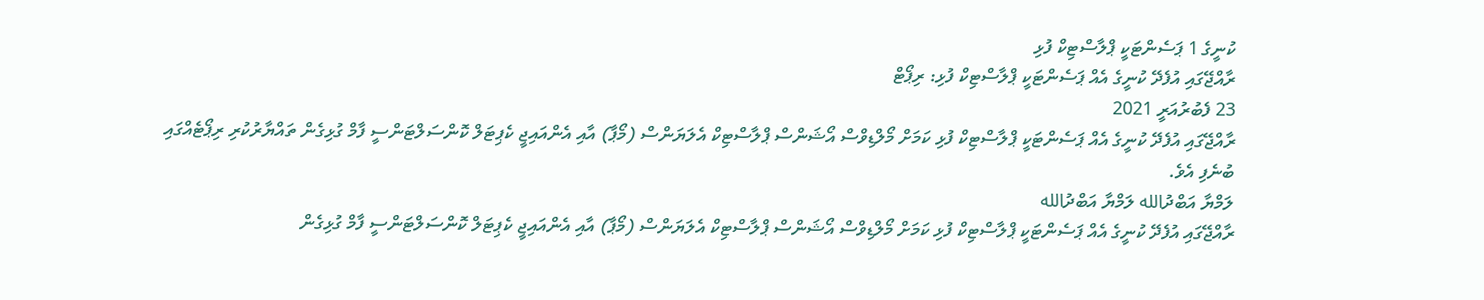ކުނީގެ 1 ޕަސެންޓަކީ ޕްލާސްޓިކް ފުޅި
ރާއްޖޭގައި އުފެދޭ ކުނީގެ އެއް ޕަސެންޓަކީ ޕްލާސްޓިކް ފުޅި: ރިޕޯޓް
23 ފެބުރުއަރީ 2021
ރާއްޖޭގައި އުފެދޭ ކުނީގެ އެއް ޕަސެންޓަކީ ޕްލާސްޓިކް ފުޅި ކަމަށް މޯލްޑިވްސް އޯޝަންސް ޕްލާސްޓިކް އެލަޔަންސް (މޯޕާ) އާއި އެންއައިޖީ ކެޕިޓަލް ކޮންސަލްޓަންސީ ފާމް ގުޅިގެން ތައްޔާރުކުރި ރިޕޯޓެއްގައި ބުނެފި އެވެ.
ލަމްޔާ އަބްދުالله ލަމްޔާ އަބްދުالله
ރާއްޖޭގައި އުފެދޭ ކުނީގެ އެއް ޕަސެންޓަކީ ޕްލާސްޓިކް ފުޅި ކަމަށް މޯލްޑިވްސް އޯޝަންސް ޕްލާސްޓިކް އެލަޔަންސް (މޯޕާ) އާއި އެންއައިޖީ ކެޕިޓަލް ކޮންސަލްޓަންސީ ފާމް ގުޅިގެން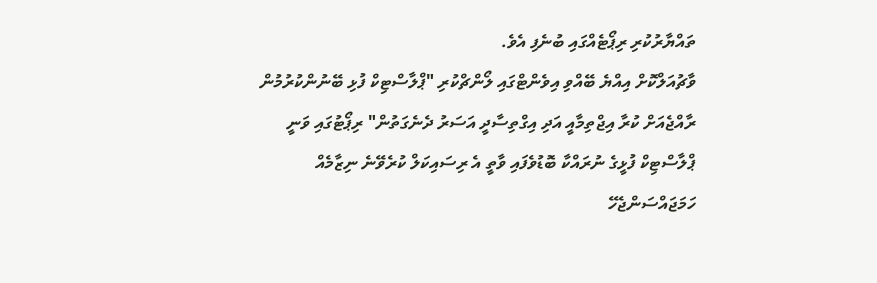ތައްޔާރުކުރި ރިޕޯޓެއްގައި ބުނެފި އެވެ.
ވާޗުއަލްކޮށް އިއްޔެ ބޭއްވި އިވެންޓްގައި ލޯންޗްކުރި "ޕްލާސްޓިކް ފުޅި ބޭނުންކުރުމުން ރާއްޖެއަށް ކުރާ އިޖްތިމާއީ އަދި އިގްތިސާދީ އަސަރު ދެނެގަތުން" ރިޕޯޓުގައި ވަނީ ޕްލާސްޓިކް ފުޅީގެ ނުރައްކާ ބޮޑުވެފައި ވާތީ އެ ރިސައިކަލް ކުރެވޭނެ ނިޒާމެއް ހަމަޖައްސަންޖެހޭ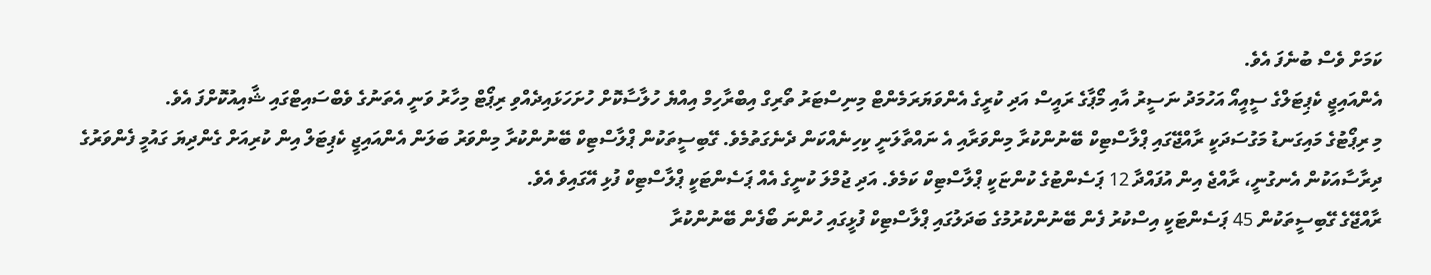ކަމަށް ވެސް ބުނެފަ އެވެ.
އެންއައިޖީ ކެޕިޓަލްގެ ސީއީއޯ އަހުމަދު ނަސީރު އާއި މޯޕާގެ ރައީސް އަދި ކުރީގެ އެންވަޔަރަމެންޓް މިނިސްޓަރު ތޯރިގް އިބްރާހިމް އިއްޔެ ހުލާސާކޮށް ހުށަހަޅައިދެއްވި ރިޕޯޓް މިހާރު ވަނީ އެތަނުގެ ވެބްސައިޓްގައި ޝާއިއުކޮށްފަ އެވެ.
މި ރިޕޯޓުގެ މައިގަނޑު މަގުސަދަކީ ރާއްޖޭގައި ޕްލާސްޓިކް ބޭނުންކުރާ މިންވަރާއި އެ ނައްތާލަނީ ކިހިނެއްކަން ދެނެގަތުމެވެ. ގޭބިސީތަކުން ޕްލާސްޓިކް ބޭނުންކުރާ މިންވަރު ބަލަން އެންއައިޖީ ކެޕިޓަލް އިން ކުރިއަށް ގެންދިޔަ ގައުމީ ފެންވަރުގެ ދިރާސާއަކުން އެނގުނީ، ރާއްޖެ އިން އުފައްދާ 12 ޕަސެންޓުގެ ކުންޏަކީ ޕްލާސްޓިކް ކަމެވެ. އަދި ޖުމްލަ ކުނީގެ އެއް ޕަސެންޓަކީ ޕްލާސްޓިކް ފުޅި އޭގައިވެ އެވެ.
ރާއްޖޭގެ ގޭބިސީތަކުން 45 ޕަސެންޓަކީ އިސްކުރު ފެން ބޭނުންކުރުމުގެ ބަދަލުގައި ޕްލާސްޓިކް ފުޅީގައި ހުންނަ ބޯފެން ބޭނުންކުރާ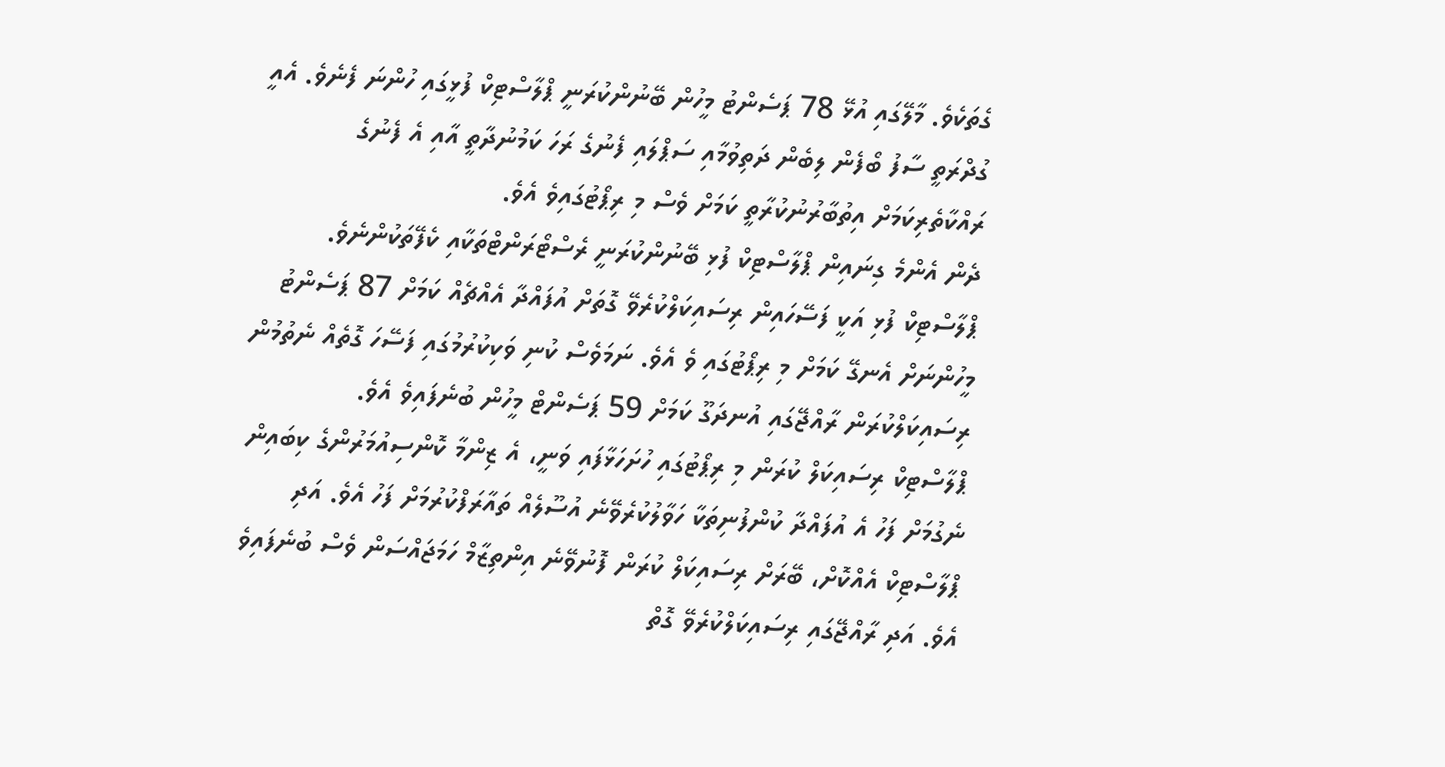ގެތަކެވެ. މާލޭގައި އުޅޭ 78 ޕަސެންޓު މީހުން ބޭނުންކުރަނީ ޕްލާސްޓިކް ފުޅީގައި ހުންނަ ފެނެވެ. އެއީ ގުދްރަތީ ސާފު ބޯފެން ލިބެން ދަތިވުމާއި ސަޕްލައި ފެނުގެ ރަހަ ކަމުނުދާތީ އާއި އެ ފެނުގެ ރައްކާތެރިކަމަށް އިތުބާރުނުކުރާތީ ކަމަށް ވެސް މި ރިޕޯޓުގައިވެ އެވެ.
ދެން އެންމެ ގިނައިން ޕްލާސްޓިކް ފުޅި ބޭނުންކުރަނީ ރެސްޓޯރަންޓްތަކާއި ކެފޭތަކުންނެވެ.
ޕްލާސްޓިކް ފުޅި އަކީ ފަސޭހައިން ރިސައިކަލްކުރެވޭ ގޮތަށް އުފައްދާ އެއްޗެއް ކަމަށް 87 ޕަސެންޓު މީހުންނަށް އެނގޭ ކަމަށް މި ރިޕޯޓުގައި ވެ އެވެ. ނަމަވެސް ކުނި ވަކިކުރުމުގައި ފަސޭހަ ގޮތެއް ނެތުމުން ރިސައިކަލްކުރަން ރާއްޖޭގައި އުނދަގޫ ކަމަށް 59 ޕަސެންޓް މީހުން ބުނެފައިވެ އެވެ.
ޕްލާސްޓިކް ރިސައިކަލް ކުރަން މި ރިޕޯޓުގައި ހުށަހަޅާފައި ވަނީ، އެ ޒިންމާ ކޮންސިއުމަރުންގެ ކިބައިން ނެގުމަށް ފަހު އެ އުފައްދާ ކުންފުނިތަކާ ހަވާލުކުރެވޭނެ އުސޫލެއް ތައާރަފްކުރުމަށް ފަހު އެވެ. އަދި ޕްލާސްޓިކް އެއްކޮށް، ބޭރަށް ރިސައިކަލް ކުރަން ފޮނުވޭނެ އިންތިޒާމް ހަމަޖައްސަން ވެސް ބުނެފައިވެ އެވެ. އަދި ރާއްޖޭގައި ރިސައިކަލްކުރެވޭ ގޮތް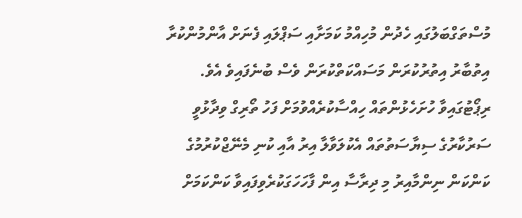މުސްތަގްބަލުގައި ހެދުން މުހިއްމު ކަމަށާއި ސަޕްލައި ފެނަށް އާންމުންކުރާ އިތުބާރު އިތުރުކުރަން މަސައްކަތްކުރަން ވެސް ބުނެފައިވެ އެވެ.
ރިޕޯޓުގައިވާ ހުށަހެޅުންތައް ހިއްސާކުރެއްވުމަށް ފަހު ތޯރިގް ވިދާޅުވީ ސަރުކާރުގެ ސިޔާސަތުތައް އެކުލަވާލާ އިރު އާއި ކުނި މެނޭޖްކުރުމުގެ ކަންކަން ނިންމާއިރު މި ދިރާސާ އިން ފާހަހަގަކުރެވިފައިވާ ކަންކަމަށް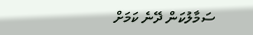ސަމާލުކަން ދޭނެ ކަމަށް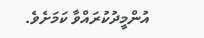އުންމީދުކުރައްވާ ކަމަށެވެ.